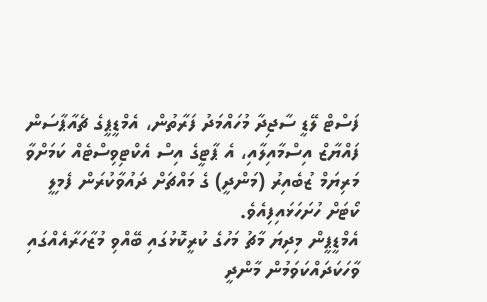ފަސްޓް ލޭޑީ ސާޖިދާ މުހައްމަދު ފަރާތުން، އެމްޑީޕީގެ ޗެއާޕާސަން ފައްޔާޒް އިސްމާއިލާއި، އެ ޕާޓީގެ އިސް އެކްޓިވިސްޓެއް ކަމަށްވާ މަރިޔަމް ޒުބެއިރު (މަންދީ) ގެ މައްޗަށް ދައުވާކުރަން ފެމިލީ ކޯޓަށް ހުށަހަޅައިފިއެވެ.
އެމްޑީޕީން މިދިޔަ މާޗު މަހުގެ ކުރީކޮޅުގައި ބޭއްވި މުޒާހަރާއެއްގައި ވާހަކަދައްކަވަމުން މާންދީ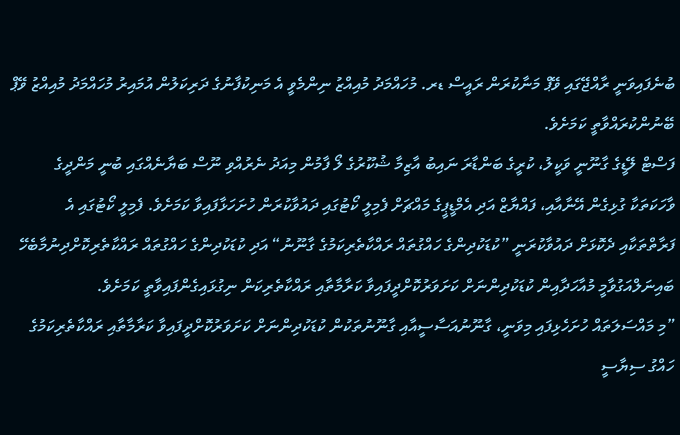ބުނެފައިވަނީ ރާއްޖޭގައި ވޭޕް މަނާކުރަން ރައީސް ޑރ. މުހައްމަދު މުއިއްޒު ނިންމެވީ އެ މަނިކުފާނުގެ ދަރިކަލުން އުމައިރު މުހައްމަދު މުއިއްޒު ވޭޕް ބޭނުންކުރައްވާތީ ކަމަށެވެ.
ފަސްޓް ލޭޑީގެ ގާނޫނީ ވަކީލު، ކުރީގެ ބަންޑާރަ ނައިބު އާޒިމާ ޝުކޫރުގެ ލޯ ފާމުން މިއަދު ނެރުއްވި ނޫސް ބަޔާނެއްގައި ބުނީ މަންދީގެ ވާހަކަތަކާ ގުޅިގެން އޭނާއާއި، ފައްޔާޒް އަދި އެމްޑީޕީގެ މައްޗަށް ފެމިލީ ކޯޓުގައި ދައުވާކުރަން ހުށަހަޅާފައިވާ ކަމަށެވެ. ފެމިލީ ކޯޓުގައި އެ ފަރާތްތަކާއި ދެކޮޅަށް ދައުވާކުރަނީ ”ކުޑަކުދިންގެ ހައްގުތައް ރައްކާތެރިކަމުގެ ގާނޫނު“ އަދި ކުޑަކުދިންގެ ހައްގުތައް ރައްކާތެރިކޮށްދިނުމާބެހޭ ބައިނަލްއަގުވާމީ މުއާހަދާއިން ކުޑަކުދިންނަށް ކަށަވަރުކޮށްދީފައިވާ ކަރާމާތާއި ރައްކާތެރިކަން ނިގުޅައިގެންފައިވާތީ ކަމަށެވެ.
”މި މައްސަލަތައް ހުށަހެޅިފައި މިވަނީ، ގާނޫނުއަސާސީއާއި ގާނޫނުތަކުން ކުޑަކުދިންނަށް ކަށަވަރުކޮށްދީފައިވާ ކަރާމާތާއި ރައްކާތެރިކަމުގެ ހައްގު ސިޔާސީ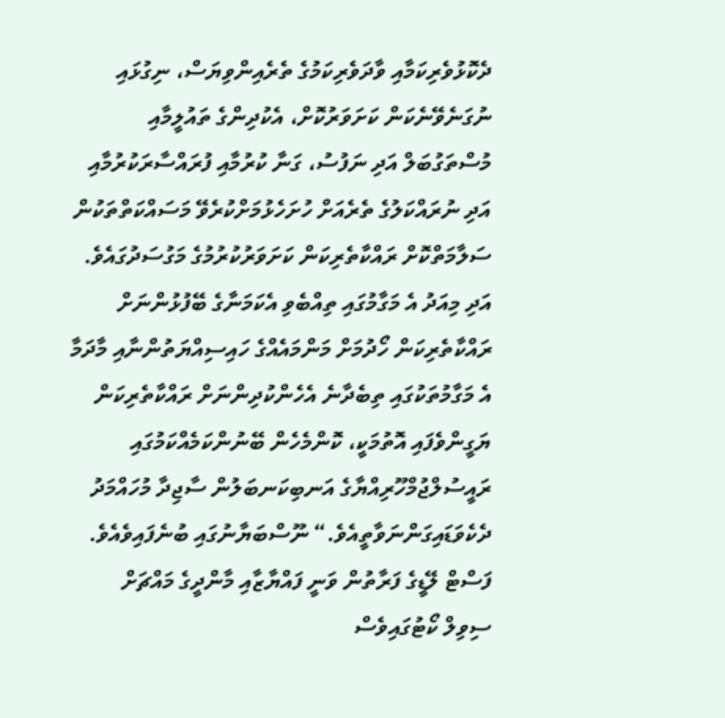ދެކޮޅުވެރިކަމާއި ވާދަވެރިކަމުގެ ތެރެއިންވިޔަސް، ނިގުޅައި ނުގަނެވޭނެކަން ކަށަވަރުކޮށް، އެކުދިންގެ ތައުލީމާއި މުސްތަގުބަލް އަދި ނަފުސު، ގަނާ ކުރުމާއި ފުރައްސާރަކުރުމާއި އަދި ނުރައްކަލުގެ ތެރެއަށް ހުށަހެޅުމަށްކުރެވޭ މަސައްކަތްތަކުން ސަލާމަތްކޮށް ރައްކާތެރިކަން ކަށަވަރުކުރުމުގެ މަގުސަދުގައެވެ. އަދި މިއަދު އެ މަގާމުގައި ތިއްބެވި އެކަމަނާގެ ބޭފުޅުންނަށް ރައްކާތެރިކަން ހޯދުމަށް މަންމައެއްގެ ހައިސިއްޔަތުންނާއި މާދަމާ އެ މަގާމުތަކުގައި ތިބެދާނެ އެހެންކުދިންނަށް ރައްކާތެރިކަން ޔަގީންވެފައި އޮތުމަކީ، ކޮންމެހެން ބޭނުންކަމެއްކަމުގައި ރައީސުލްޖުމްހޫރިއްޔާގެ އަނބިކަނބަލުން ސާޖިދާ މުހައްމަދު ދެކެވަޑައިގަންނަވާތީއެވެ.“ ނޫސްބަޔާނުގައި ބުނެފައިވެއެވެ.
ފަސްޓް ލޭޑީގެ ފަރާތުން ވަނީ ފައްޔާޒާއި މާންދީގެ މައްޗަށް ސިވިލް ކޯޓުގައިވެސް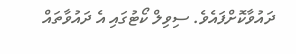ދައުވާކޮށްފައެވެ. ސިވިލް ކޯޓުގައި އެ ދައުވާތައް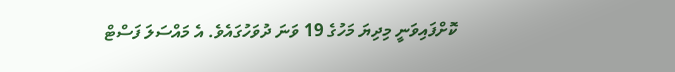ކޮށްފައިވަނީ މިދިޔަ މަހުގެ 19 ވަނަ ދުވަހުގައެވެ. އެ މައްސަލަ ފަސްޓް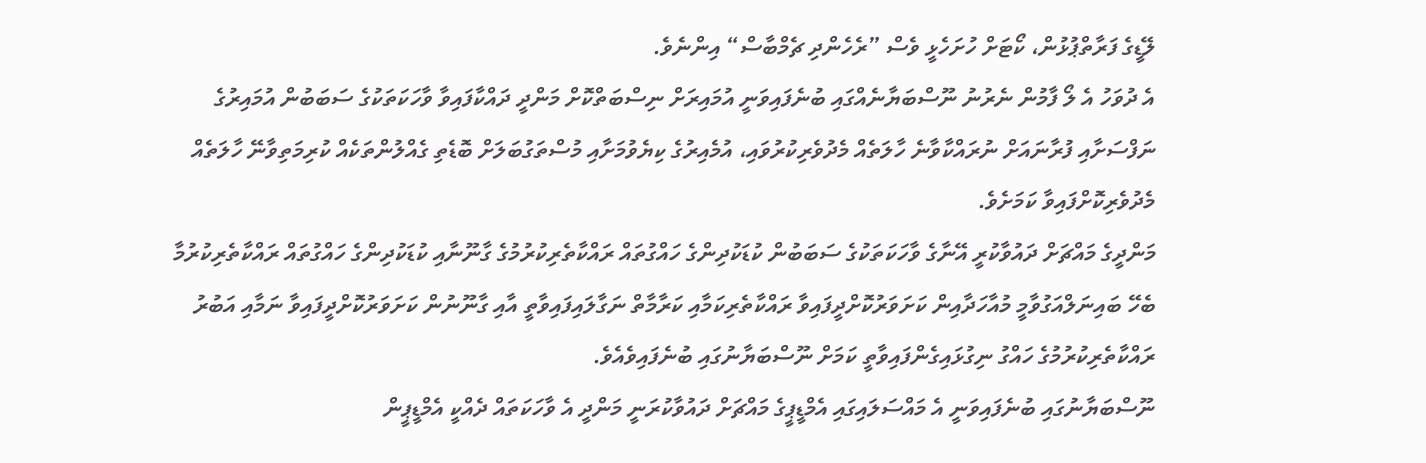ލޭޑީގެ ފަރާތްޕުޅުން، ކޯޓަށް ހުށަހެޅީ ވެސް ”ރެހެންދި ޗެމްބާސް“ އިންނެވެ.
އެ ދުވަހު އެ ލޯ ފާމުން ނެރުނު ނޫސްބަޔާނެއްގައި ބުނެފައިވަނީ އުމައިރަށް ނިސްބަތްކޮށް މަންދީ ދައްކާފައިވާ ވާހަކަތަކުގެ ސަބަބުން އުމައިރުގެ ނަފްސަށާއި ފުރާނައަށް ނުރައްކާވާނެ ހާލަތެއް މެދުވެރިކުރުވައި، އުމެއިރުގެ ކިޔެވުމަށާއި މުސްތަގުބަލަށް ބޮޑެތި ގެއްލުންތަކެއް ކުރިމަތިވާނޭ ހާލަތެއް މެދުވެރިކޮށްފައިވާ ކަމަށެވެ.
މަންދީގެ މައްޗަށް ދައުވާކުރީ އޭނާގެ ވާހަކަތަކުގެ ސަބަބުން ކުޑަކުދިންގެ ހައްގުތައް ރައްކާތެރިކުރުމުގެ ގާނޫނާއި ކުޑަކުދިންގެ ހައްގުތައް ރައްކާތެރިކުރުމާ ބެހޭ ބައިނަލްއަގުވާމީ މުއާހަދާއިން ކަށަވަރުކޮށްދީފައިވާ ރައްކާތެރިކަމާއި ކަރާމާތް ނަގާލައިފައިވާތީ އާއި ގާނޫނުން ކަށަވަރުކޮށްދީފައިވާ ނަމާއި އަބުރު ރައްކާތެރިކުރުމުގެ ހައްގު ނިގުޅައިގެންފައިވާތީ ކަމަށް ނޫސްބަޔާނުގައި ބުނެފައިވެއެވެ.
ނޫސްބަޔާނުގައި ބުނެފައިވަނީ އެ މައްސަލައިގައި އެމްޑީޕީގެ މައްޗަށް ދައުވާކުރަނީ މަންދީ އެ ވާހަކަތައް ދެއްކީ އެމްޑީޕީން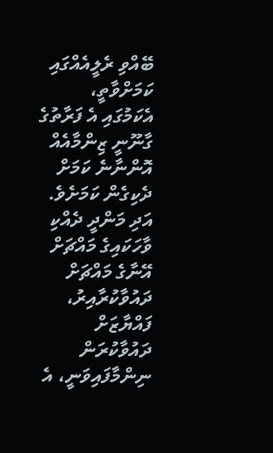ބޭއްވި ރެލީއެއްގައި ކަމަށްވާތީ، އެކަމުގައި އެ ފަރާތުގެ ގާނޫނީ ޒިންމާއެއް އޮންނާނެ ކަމަށް ދެކިގެން ކަމަށެވެ. އަދި މަންދީ ދެއްކި ވާހަކައިގެ މައްޗަށް އޭނާގެ މައްޗަށް ދައުވާކުރާއިރު، ފައްޔާޒަށް ދައުވާކުރަން ނިންމާފައިވަނީ، އެ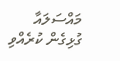މައްސަލައާ ގުޅިގެން ކުރެއްވި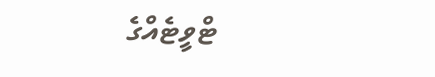ޓްވީޓެއްގެ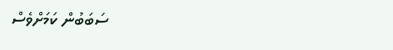ސަބަބުން ކަމަށްވެސް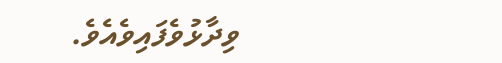ވިދާޅުވެފައިވެއެވެ.